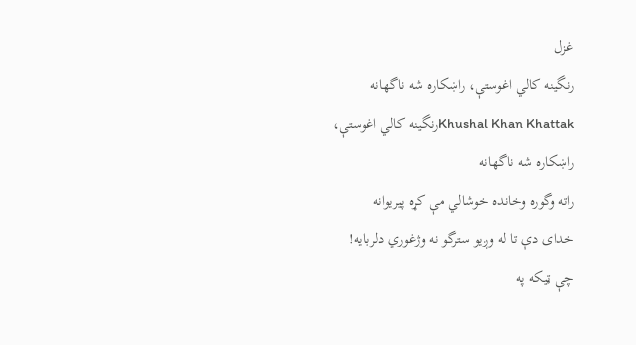غزل
رنگينه کالي اغوستې، راښکاره شه ناگهانه
Khushal Khan Khattakرنگينه کالي اغوستې، راښکاره شه ناگهانه
راته وگوره وخانده خوشالي مې کړه پيريوانه
خدای دې تا له وږيو سترگو نه وژغوري دلربايه!
چې ټيکه په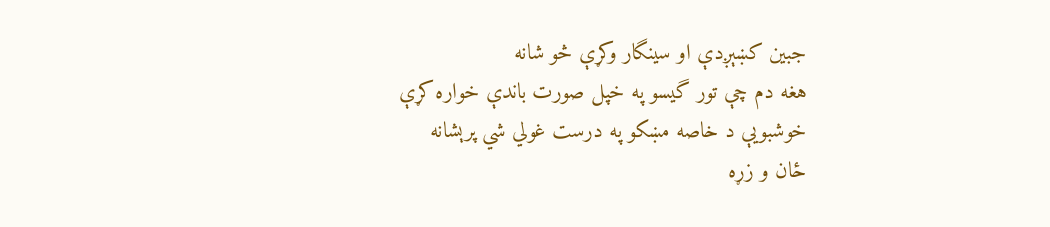جبين کښېږدې او سينگار وکړې څو شانه
هغه دم چې تور گيسو په خپل صورت باندې خواره کړې
خوشبويې د خاصه مښکو په درست غولي شي پرېشانه
ځان و زړه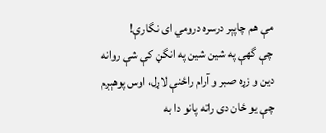مې هم چاپېر درسره درومي ای نگارې!
چې گهې په شين شين په انگڼ کې شې روانه
دين و زړه صبر و آرام راځنې لاړل، اوس پوهېږم
چې يو ځان دی راته پانو دا به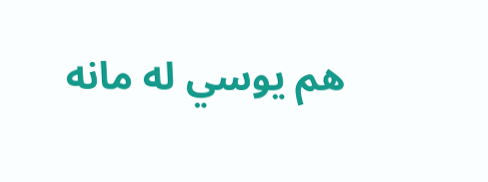هم يوسي له مانه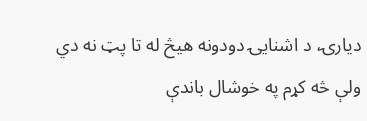ديارۍ، د اشنايۍ دودونه هيڅ له تا پټ نه دي
ولې څه کړم په خوشال باندې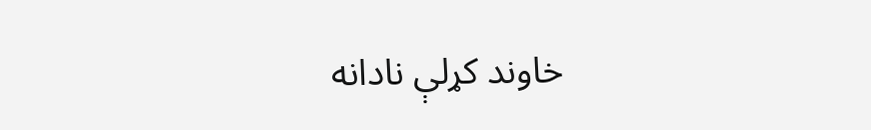خاوند کړلې نادانه